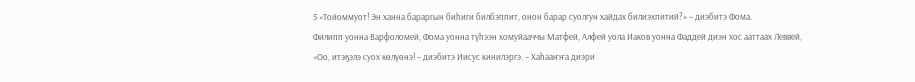5 «Тойоммуот! Эн ханна бараргын биһиги билбэппит, онон барар суолгун хайдах билиэхпитий?» – диэбитэ Фома.
Филипп уонна Варфоломей, Фома уонна түһээн хомуйааччы Матфей, Алфей уола Иаков уонна Фаддей диэн хос ааттаах Леввей,
«Оо, итэҕэлэ суох көлүөнэ! – диэбитэ Иисус кинилэргэ. – Хаһааҥҥа диэри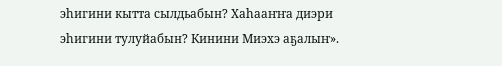эһигини кытта сылдьабын? Хаһааҥҥа диэри эһигини тулуйабын? Кинини Миэхэ аҕалыҥ».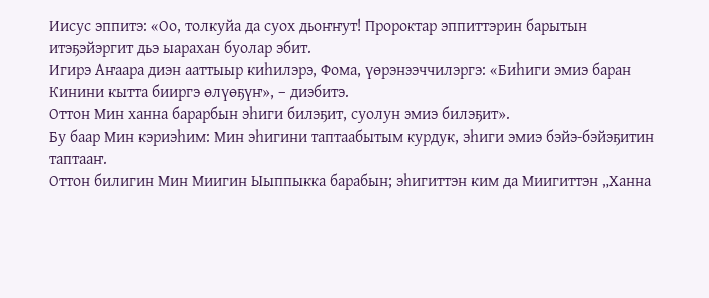Иисус эппитэ: «Оо, толкуйа да суох дьоҥҥут! Пророктар эппиттэрин барытын итэҕэйэргит дьэ ыарахан буолар эбит.
Игирэ Аҥаара диэн ааттыыр киһилэрэ, Фома, үөрэнээччилэргэ: «Биһиги эмиэ баран Кинини кытта бииргэ өлүөҕүҥ», – диэбитэ.
Оттон Мин ханна барарбын эһиги билэҕит, суолун эмиэ билэҕит».
Бу баар Мин кэриэһим: Мин эһигини таптаабытым курдук, эһиги эмиэ бэйэ-бэйэҕитин таптааҥ.
Оттон билигин Мин Миигин Ыыппыкка барабын; эһигиттэн ким да Миигиттэн „Ханна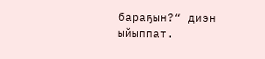бараҕын?“ диэн ыйыппат.